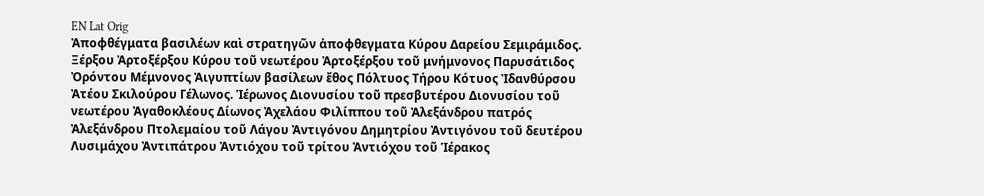EN Lat Orig
Ἀποφθέγματα βασιλέων καὶ στρατηγῶν ἀποφθεγματα Κύρου Δαρείου Σεμιράμιδος. Ξέρξου Ἀρτοξέρξου Κύρου τοῦ νεωτέρου Ἀρτοξέρξου τοῦ μνήμνονος Παρυσάτιδος Ὀρόντου Μέμνονος Ἀιγυπτίων βασίλεων ἔθος Πόλτυος Τήρου Κότυος Ἰδανθύρσου Ἀτέου Σκιλούρου Γέλωνος. Ἱέρωνος Διονυσίου τοῦ πρεσβυτέρου Διονυσίου τοῦ νεωτέρου Ἀγαθοκλέους Δίωνος Ἀχελάου Φιλίππου τοῦ Ἀλεξάνδρου πατρός Ἀλεξάνδρου Πτολεμαίου τοῦ Λάγου Ἀντιγόνου Δημητρίου Ἀντιγόνου τοῦ δευτέρου Λυσιμάχου Ἀντιπάτρου Ἀντιόχου τοῦ τρίτου Ἀντιόχου τοῦ Ἱέρακος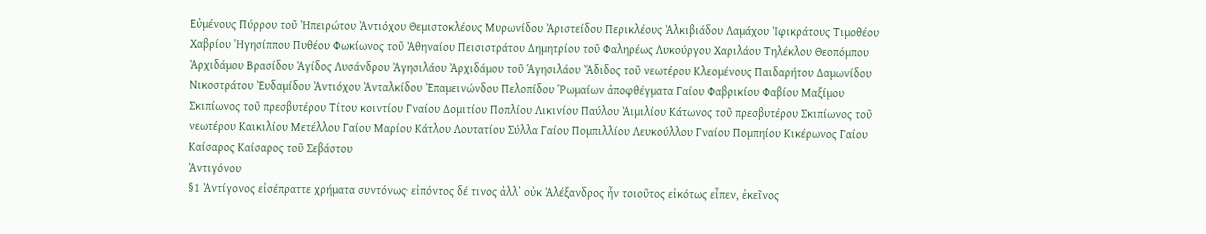Εὐμένους Πύρρου τοῦ Ἠπειρώτου Ἀντιόχου Θεμιστοκλέους Μυρωνίδου Ἀριστείδου Περικλέους Ἀλκιβιάδου Λαμάχου Ἰφικράτους Τιμοθέου Χαβρίου Ἡγησίππου Πυθέου Φωκίωνος τοῦ Ἀθηναίου Πεισιστράτου Δημητρίου τοῦ Φαληρέως Λυκούργου Χαριλάου Τηλέκλου Θεοπόμπου Ἀρχιδάμου Βρασίδου Ἀγίδος Λυσάνδρου Ἀγησιλάου Ἀρχιδάμου τοῦ Ἁγησιλάου Ἄδιδος τοῦ νεωτέρου Κλεομένους Παιδαρήτου Δαμωνίδου Νικοστράτου Ἐυδαμίδου Ἀντιόχου Ἀνταλκίδου Ἐπαμεινώνδου Πελοπίδου Ῥωμαίων ἀποφθέγματα Γαίου Φαβρικίου Φαβίου Μαξίμου Σκιπίωνος τοῦ πρεσβυτέρου Τίτου κοιντίου Γναίου Δομιτίου Ποπλίου Λικινίου Παύλου Ἀιμιλίου Κάτωνος τοῦ πρεσβυτέρου Σκιπίωνος τοῦ νεωτέρου Καικιλίου Μετέλλου Γαίου Μαρίου Κάτλου Λουτατίου Σύλλα Γαίου Πομπιλλίου Λευκούλλου Γναίου Πομπηίου Κικέρωνος Γαίου Καίσαρος Καίσαρος τοῦ Σεβάστου
Ἀντιγόνου
§1 Ἀντίγονος εἰσέπραττε χρήματα συντόνως· εἰπόντος δέ τινος ἀλλʼ οὐκ Ἀλέξανδρος ἦν τοιοῦτος εἰκότως εἶπεν, ἐκεῖνος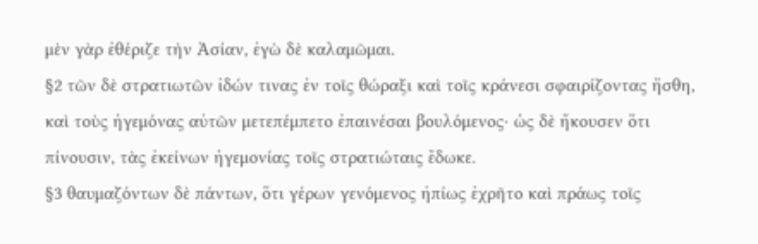μὲν γὰρ ἐθέριζε τὴν Ἀσίαν, ἐγὼ δὲ καλαμῶμαι.
§2 τῶν δὲ στρατιωτῶν ἰδών τινας ἐν τοῖς θώραξι καὶ τοῖς κράνεσι σφαιρίζοντας ἥσθη, καὶ τοὺς ἡγεμόνας αὐτῶν μετεπέμπετο ἐπαινέσαι βουλόμενος· ὡς δὲ ἤκουσεν ὅτι πίνουσιν, τὰς ἐκείνων ἡγεμονίας τοῖς στρατιώταις ἔδωκε.
§3 θαυμαζόντων δὲ πάντων, ὅτι γέρων γενόμενος ἠπίως ἐχρῆτο καὶ πράως τοῖς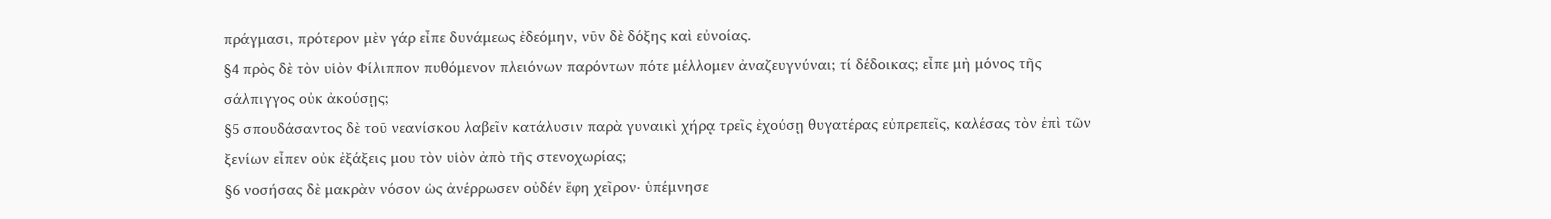πράγμασι, πρότερον μὲν γάρ εἶπε δυνάμεως ἐδεόμην, νῦν δὲ δόξης καὶ εὐνοίας.
§4 πρὸς δὲ τὸν υἱὸν Φίλιππον πυθόμενον πλειόνων παρόντων πότε μέλλομεν ἀναζευγνύναι; τί δέδοικας; εἶπε μὴ μόνος τῆς σάλπιγγος οὐκ ἀκούσῃς;
§5 σπουδάσαντος δὲ τοῦ νεανίσκου λαβεῖν κατάλυσιν παρὰ γυναικὶ χήρᾳ τρεῖς ἐχούσῃ θυγατέρας εὐπρεπεῖς, καλέσας τὸν ἐπὶ τῶν ξενίων εἶπεν οὐκ ἐξάξεις μου τὸν υἱὸν ἀπὸ τῆς στενοχωρίας;
§6 νοσήσας δὲ μακρὰν νόσον ὡς ἀνέρρωσεν οὐδέν ἔφη χεῖρον· ὑπέμνησε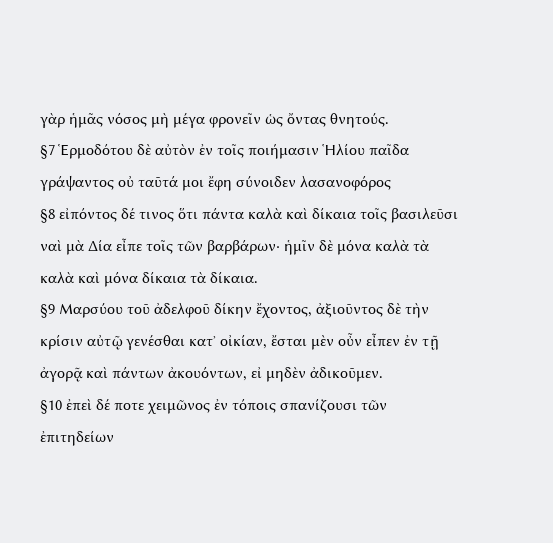γὰρ ἡμᾶς νόσος μὴ μέγα φρονεῖν ὡς ὄντας θνητούς.
§7 Ἑρμοδότου δὲ αὐτὸν ἐν τοῖς ποιήμασιν Ἡλίου παῖδα γράψαντος οὐ ταῦτά μοι ἔφη σύνοιδεν λασανοφόρος
§8 εἰπόντος δέ τινος ὅτι πάντα καλὰ καὶ δίκαια τοῖς βασιλεῦσι ναὶ μὰ Δία εἶπε τοῖς τῶν βαρβάρων· ἡμῖν δὲ μόνα καλὰ τὰ καλὰ καὶ μόνα δίκαια τὰ δίκαια.
§9 Μαρσύου τοῦ ἀδελφοῦ δίκην ἔχοντος, ἀξιοῦντος δὲ τὴν κρίσιν αὐτῷ γενέσθαι κατʼ οἰκίαν, ἔσται μὲν οὖν εἶπεν ἐν τῇ ἀγορᾷ καὶ πάντων ἀκουόντων, εἰ μηδὲν ἀδικοῦμεν.
§10 ἐπεὶ δέ ποτε χειμῶνος ἐν τόποις σπανίζουσι τῶν ἐπιτηδείων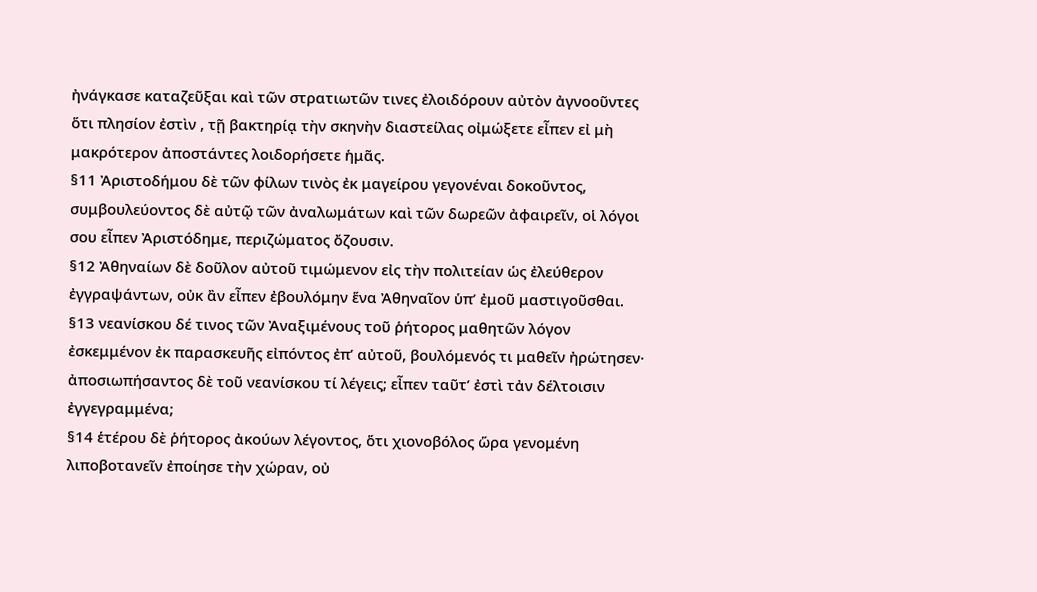ἠνάγκασε καταζεῦξαι καὶ τῶν στρατιωτῶν τινες ἐλοιδόρουν αὐτὸν ἀγνοοῦντες ὅτι πλησίον ἐστὶν , τῇ βακτηρίᾳ τὴν σκηνὴν διαστείλας οἰμώξετε εἶπεν εἰ μὴ μακρότερον ἀποστάντες λοιδορήσετε ἡμᾶς.
§11 Ἀριστοδήμου δὲ τῶν φίλων τινὸς ἐκ μαγείρου γεγονέναι δοκοῦντος, συμβουλεύοντος δὲ αὐτῷ τῶν ἀναλωμάτων καὶ τῶν δωρεῶν ἀφαιρεῖν, οἱ λόγοι σου εἶπεν Ἀριστόδημε, περιζώματος ὄζουσιν.
§12 Ἀθηναίων δὲ δοῦλον αὐτοῦ τιμώμενον εἰς τὴν πολιτείαν ὡς ἐλεύθερον ἐγγραψάντων, οὐκ ἂν εἶπεν ἐβουλόμην ἕνα Ἀθηναῖον ὑπʼ ἐμοῦ μαστιγοῦσθαι.
§13 νεανίσκου δέ τινος τῶν Ἀναξιμένους τοῦ ῥήτορος μαθητῶν λόγον ἐσκεμμένον ἐκ παρασκευῆς εἰπόντος ἐπʼ αὐτοῦ, βουλόμενός τι μαθεῖν ἠρώτησεν· ἀποσιωπήσαντος δὲ τοῦ νεανίσκου τί λέγεις; εἶπεν ταῦτʼ ἐστὶ τἀν δέλτοισιν ἐγγεγραμμένα;
§14 ἑτέρου δὲ ῥήτορος ἀκούων λέγοντος, ὅτι χιονοβόλος ὥρα γενομένη λιποβοτανεῖν ἐποίησε τὴν χώραν, οὐ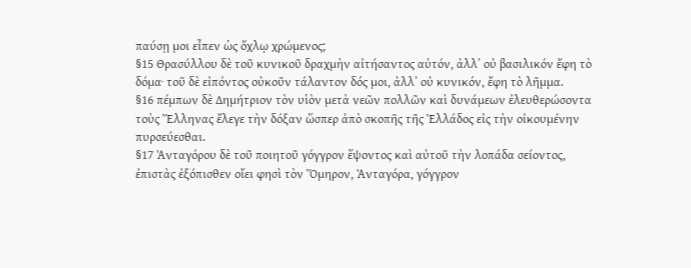παύσῃ μοι εἶπεν ὡς ὄχλῳ χρώμενος;
§15 Θρασύλλου δὲ τοῦ κυνικοῦ δραχμὴν αἰτήσαντος αὐτόν, ἀλλʼ οὐ βασιλικόν ἔφη τὸ δόμα· τοῦ δὲ εἰπόντος οὐκοῦν τάλαντον δός μοι, ἀλλʼ οὐ κυνικόν, ἔφη τὸ λῆμμα.
§16 πέμπων δὲ Δημήτριον τὸν υἱὸν μετὰ νεῶν πολλῶν καὶ δυνάμεων ἐλευθερώσοντα τοὺς Ἕλληνας ἔλεγε τὴν δόξαν ὥσπερ ἀπὸ σκοπῆς τῆς Ἑλλάδος εἰς τὴν οἰκουμένην πυρσεύεσθαι.
§17 Ἀνταγόρου δὲ τοῦ ποιητοῦ γόγγρον ἕψοντος καὶ αὐτοῦ τὴν λοπάδα σείοντος, ἐπιστὰς ἐξόπισθεν οἴει φησὶ τὸν Ὅμηρον, Ἀνταγόρα, γόγγρον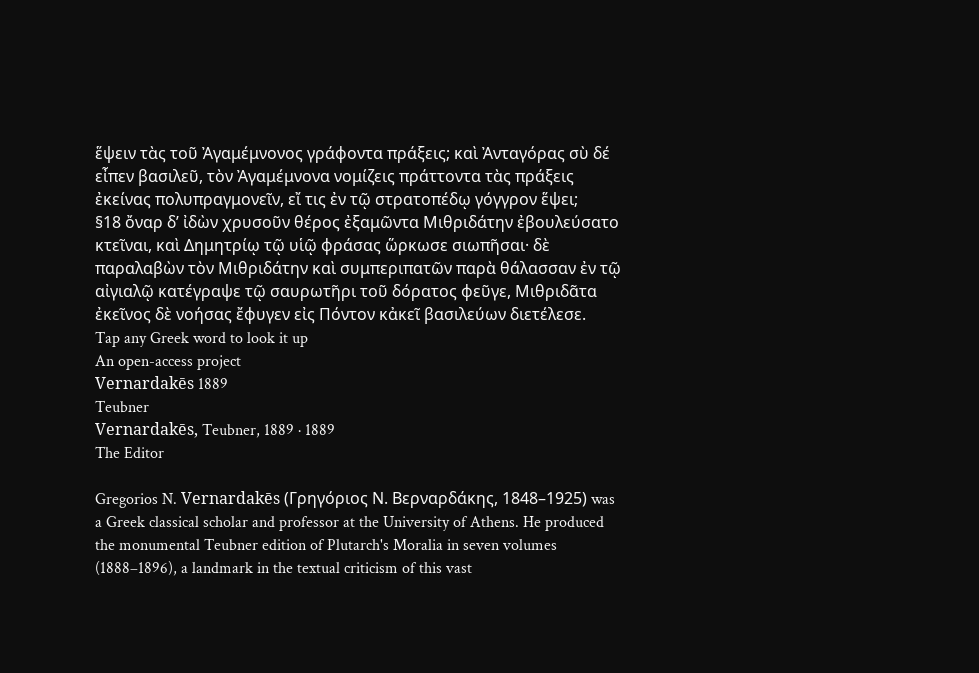ἕψειν τὰς τοῦ Ἀγαμέμνονος γράφοντα πράξεις; καὶ Ἀνταγόρας σὺ δέ εἶπεν βασιλεῦ, τὸν Ἀγαμέμνονα νομίζεις πράττοντα τὰς πράξεις ἐκείνας πολυπραγμονεῖν, εἴ τις ἐν τῷ στρατοπέδῳ γόγγρον ἕψει;
§18 ὄναρ δʼ ἰδὼν χρυσοῦν θέρος ἐξαμῶντα Μιθριδάτην ἐβουλεύσατο κτεῖναι, καὶ Δημητρίῳ τῷ υἱῷ φράσας ὥρκωσε σιωπῆσαι· δὲ παραλαβὼν τὸν Μιθριδάτην καὶ συμπεριπατῶν παρὰ θάλασσαν ἐν τῷ αἰγιαλῷ κατέγραψε τῷ σαυρωτῆρι τοῦ δόρατος φεῦγε, Μιθριδᾶτα ἐκεῖνος δὲ νοήσας ἔφυγεν εἰς Πόντον κἀκεῖ βασιλεύων διετέλεσε.
Tap any Greek word to look it up
An open-access project
Vernardakēs 1889
Teubner
Vernardakēs, Teubner, 1889 · 1889
The Editor

Gregorios N. Vernardakēs (Γρηγόριος Ν. Βερναρδάκης, 1848–1925) was a Greek classical scholar and professor at the University of Athens. He produced the monumental Teubner edition of Plutarch's Moralia in seven volumes (1888–1896), a landmark in the textual criticism of this vast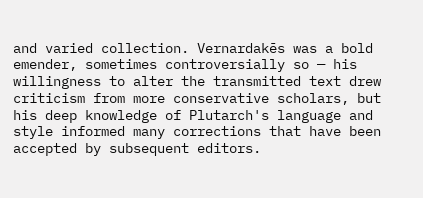and varied collection. Vernardakēs was a bold emender, sometimes controversially so — his willingness to alter the transmitted text drew criticism from more conservative scholars, but his deep knowledge of Plutarch's language and style informed many corrections that have been accepted by subsequent editors.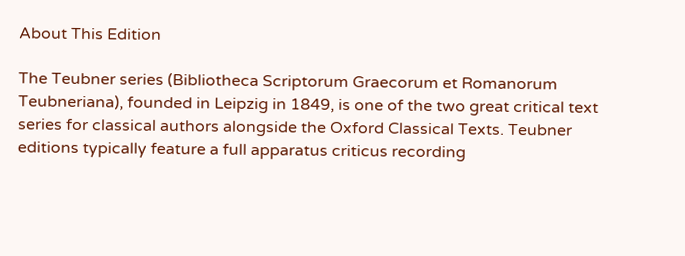About This Edition

The Teubner series (Bibliotheca Scriptorum Graecorum et Romanorum Teubneriana), founded in Leipzig in 1849, is one of the two great critical text series for classical authors alongside the Oxford Classical Texts. Teubner editions typically feature a full apparatus criticus recording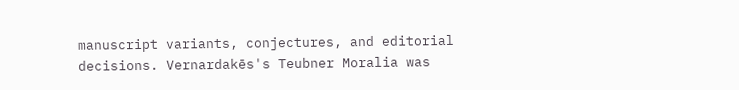manuscript variants, conjectures, and editorial decisions. Vernardakēs's Teubner Moralia was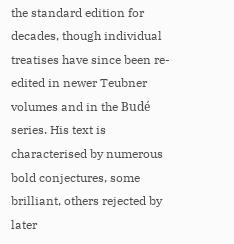the standard edition for decades, though individual treatises have since been re-edited in newer Teubner volumes and in the Budé series. His text is characterised by numerous bold conjectures, some brilliant, others rejected by later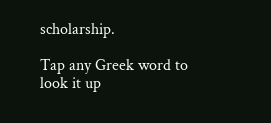scholarship.

Tap any Greek word to look it up